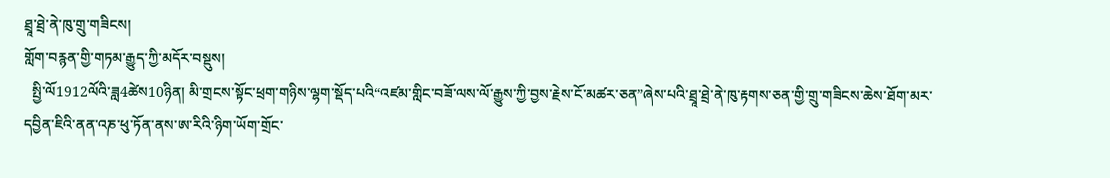ཐྲཱ་ཐྲེ་ནེ་ཁུ་གྲུ་གཟིངས།
གློག་བརྙན་གྱི་གཏམ་རྒྱུད་ཀྱི་མདོར་བསྡུས།
  སྤྱི་ལོ1912ལོའི་ཟླ4ཚེས10ཉིན། མི་གྲངས་སྟོང་ཕྲག་གཉིས་ལྷག་སྡོད་པའི“འཛམ་གླིང་བཟོ་ལས་ལོ་རྒྱུས་ཀྱི་བྱས་རྗེས་ངོ་མཚར་ཅན”ཞེས་པའི་ཐྲཱ་ཐྲེ་ནེ་ཁུ་རྟགས་ཅན་གྱི་གྲུ་གཟིངས་ཆེས་ཐོག་མར་དབྱིན་ཇིའི་ནན་འཎ་ཕུ་ཏོན་ནས་ཨ་རིའི་ཉིག་ཡོག་གྲོང་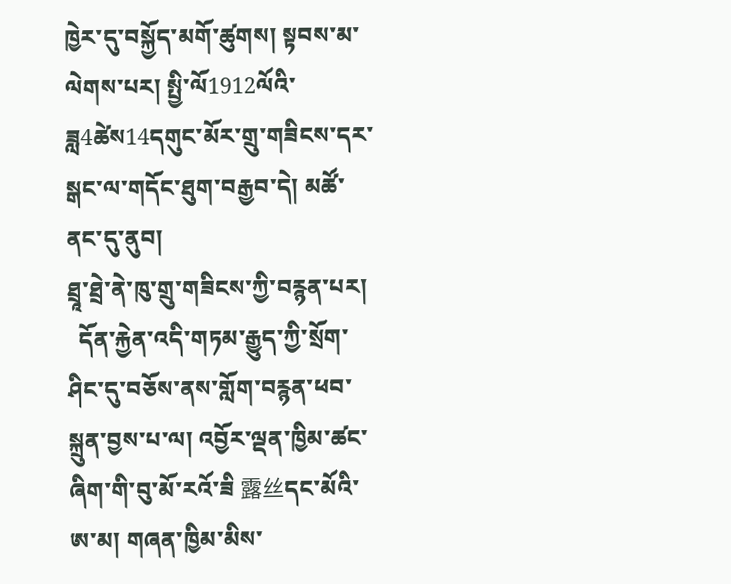ཁྱེར་དུ་བསྐྱོད་མགོ་ཚུགས། སྟབས་མ་ལེགས་པར། སྤྱི་ལོ1912ལོའི་ཟླ4ཚེས14དགུང་མོར་གྲུ་གཟིངས་དར་སྒང་ལ་གདོང་ཐུག་བརྒྱབ་དེ། མཚོ་ནང་དུ་ནུབ།
ཐྲཱ་ཐྲེ་ནེ་ཁུ་གྲུ་གཟིངས་ཀྱི་བརྙན་པར།
  དོན་རྐྱེན་འདི་གཏམ་རྒྱུད་ཀྱི་སྲོག་ཤིང་དུ་བཅོས་ནས་གློག་བརྙན་ཕབ་སྐྲུན་བྱས་པ་ལ། འབྱོར་ལྡན་ཁྱིམ་ཚང་ཞིག་གི་བུ་མོ་རའོ་ཟི 露丝དང་མོའི་ཨ་མ། གཞན་ཁྱིམ་མིས་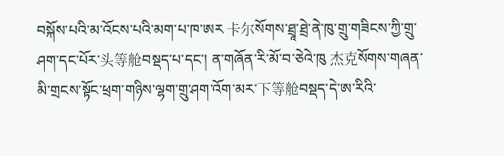བསྐོས་པའི་མ་འོངས་པའི་མག་པ་ཁ་ཨར 卡尔སོགས་ཐྲཱ་ཐྲེ་ནེ་ཁུ་གྲུ་གཟིངས་ཀྱི་གྲུ་ཤག་དང་པོར་头等舱བསྡད་པ་དང་། ན་གཞོན་རི་མོ་བ་ཅེའེ་ཁུ 杰克སོགས་གཞན་མི་གྲངས་སྟོང་ཕྲག་གཉིས་ལྷག་གྲུ་ཤག་འོག་མར་下等舱བསྡད་དེ་ཨ་རིའི་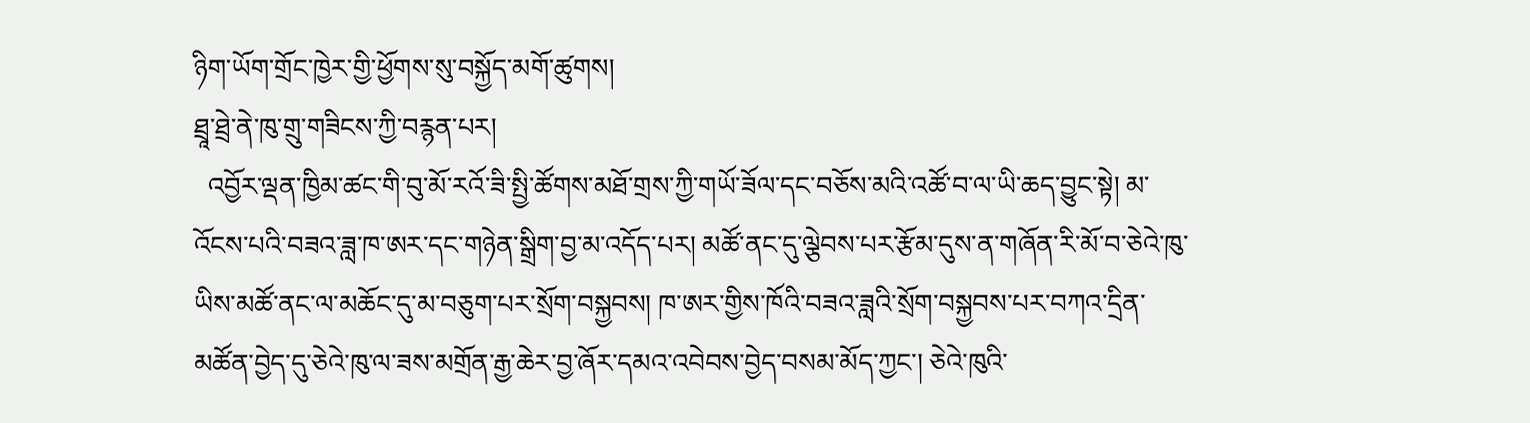ཉིག་ཡོག་གྲོང་ཁྱེར་གྱི་ཕྱོགས་སུ་བསྐྱོད་མགོ་ཚུགས།
ཐྲཱ་ཐྲེ་ནེ་ཁུ་གྲུ་གཟིངས་ཀྱི་བརྙན་པར།
  འབྱོར་ལྡན་ཁྱིམ་ཚང་གི་བུ་མོ་རའོ་ཟི་སྤྱི་ཚོགས་མཐོ་གྲས་ཀྱི་གཡོ་ཟོལ་དང་བཅོས་མའི་འཚོ་བ་ལ་ཡི་ཆད་བྱུང་སྟེ། མ་འོངས་པའི་བཟའ་ཟླ་ཁ་ཨར་དང་གཉེན་སྒྲིག་བྱ་མ་འདོད་པར། མཚོ་ནང་དུ་ལྕེབས་པར་རྩོམ་དུས་ན་གཞོན་རི་མོ་བ་ཅེའེ་ཁུ་ཡིས་མཚོ་ནང་ལ་མཆོང་དུ་མ་བཅུག་པར་སྲོག་བསྐྱབས། ཁ་ཨར་གྱིས་ཁོའི་བཟའ་ཟླའི་སྲོག་བསྐྱབས་པར་བཀའ་དྲིན་མཚོན་བྱེད་དུ་ཅེའེ་ཁུ་ལ་ཟས་མགྲོན་རྒྱ་ཆེར་བྱ་ཞོར་དམའ་འབེབས་བྱེད་བསམ་མོད་ཀྱང་། ཅེའེ་ཁུའི་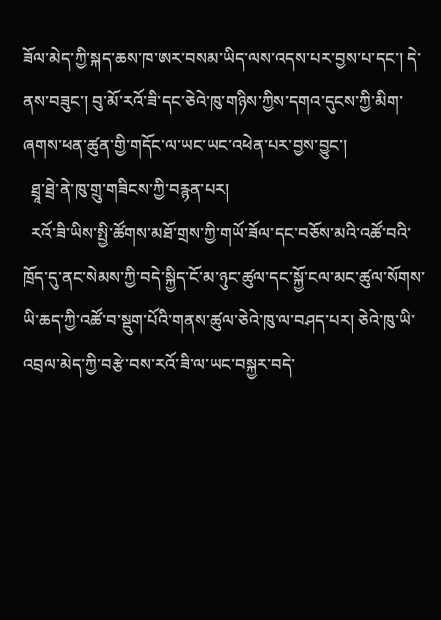ཟོལ་མེད་ཀྱི་སྐད་ཆས་ཁ་ཨར་བསམ་ཡིད་ལས་འདས་པར་བྱས་པ་དང་། དེ་ནས་བཟུང་། བུ་མོ་རའོ་ཟི་དང་ཅེའེ་ཁུ་གཉིས་ཀྱིས་དགའ་དུངས་ཀྱི་མིག་ཞགས་ཕན་ཚུན་གྱི་གདོང་ལ་ཡང་ཡང་འཕེན་པར་བྱས་བྱུང་།
  ཐྲཱ་ཐྲེ་ནེ་ཁུ་གྲུ་གཟིངས་ཀྱི་བརྙན་པར།
  རའོ་ཟི་ཡིས་སྤྱི་ཚོགས་མཐོ་གྲས་ཀྱི་གཡོ་ཟོལ་དང་བཅོས་མའི་འཚོ་བའི་ཁྲོད་དུ་ནང་སེམས་ཀྱི་བདེ་སྐྱིད་ངོ་མ་ཉུང་ཚུལ་དང་སྐྱོ་ངལ་མང་ཚུལ་སོགས་ཡི་ཆད་ཀྱི་འཚོ་བ་སྡུག་པོའི་གནས་ཚུལ་ཅེའེ་ཁུ་ལ་བཤད་པར། ཅེའེ་ཁུ་ཡི་འབྲལ་མེད་ཀྱི་བརྩེ་བས་རའོ་ཟི་ལ་ཡང་བསྐྱར་བདེ་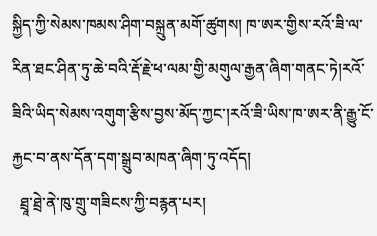སྐྱིད་ཀྱི་སེམས་ཁམས་ཤིག་བསྐྲུན་མགོ་ཚུགས། ཁ་ཨར་གྱིས་རའོ་ཟི་ལ་རིན་ཐང་ཤིན་ཏུ་ཆེ་བའི་རྡོ་རྗེ་ཕ་ལམ་གྱི་མགུལ་རྒྱན་ཞིག་གནང་ཏེ།རའོ་ཟིའི་ཡིད་སེམས་འགུག་རྩིས་བྱས་མོད་ཀྱང་།རའོ་ཟི་ཡིས་ཁ་ཨར་ནི་རྒྱུ་ངོ་རྐྱང་བ་ནས་དོན་དག་སྒྲུབ་མཁན་ཞིག་ཏུ་འདོད།
  ཐྲཱ་ཐྲེ་ནེ་ཁུ་གྲུ་གཟིངས་ཀྱི་བརྙན་པར།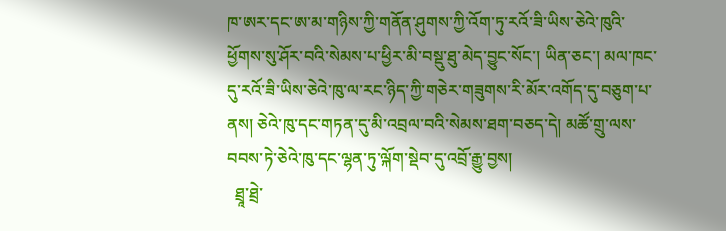ཁ་ཨར་དང་ཨ་མ་གཉིས་ཀྱི་གནོན་ཤུགས་ཀྱི་འོག་ཏུ་རའོ་ཟི་ཡིས་ཅེའེ་ཁུའི་ཕྱོགས་སུ་ཤོར་བའི་སེམས་པ་ཕྱིར་མི་བསྡུ་ཐུ་མེད་བྱུང་སོང་། ཡིན་ཅང་། མལ་ཁང་དུ་རའོ་ཟི་ཡིས་ཅེའེ་ཁུ་ལ་རང་ཉིད་ཀྱི་གཅེར་གཟུགས་རི་མོར་འགོད་དུ་བཅུག་པ་ནས། ཅེའེ་ཁུ་དང་གཏན་དུ་མི་འབྲལ་བའི་སེམས་ཐག་བཅད་དེ། མཚོ་གྲུ་ལས་བབས་ཏེ་ཅེའེ་ཁུ་དང་ལྷན་ཏུ་ལྐོག་སྡེབ་དུ་འབྲོ་རྒྱུ་བྱས།
  ཐྲཱ་ཐྲེ་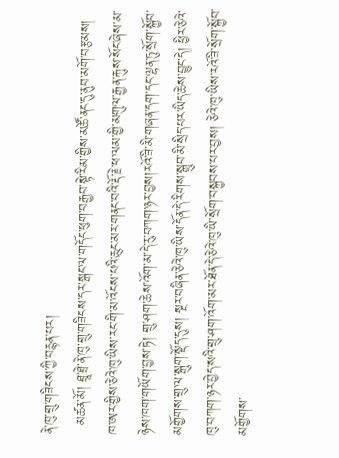ནེ་ཁུ་གྲུ་གཟིངས་ཀྱི་བརྙན་པར།
  མཚན་མོ། ཐྲཱ་ཐྲེ་ནེ་ཁུ་གྲུ་གཟིངས་དར་སྒང་ལ་གདོང་ཕུག་བརྒྱབ་སྟེ་རིམ་གྱིས་མཚོ་ནང་དུ་ནུབ་མགོ་བརྩམས། ཁ་ཨར་གྱིས་ཅེའེ་ཁུ་ཡིས་རང་གི་མ་འོངས་པའི་ཆུང་མར་གནང་བའི་རྡོ་རྗེ་ཕ་ལམ་གྱི་མགུལ་རྒྱན་རྐུས་སོང་ཞེས་མ་ཉེས་ཁག་གཡོག་བྱས་ཏེ། གྲུ་ཤག་ཆེས་འོག་མ་དེ་རུ་བཀག་ཉར་བྱས།རའོ་ཟི་མི་གཞན་དག་དང་ལྷན་ཏུ་སྲོག་སྐྱོབ་མགྱོགས་གྲུ་ལ་སྒུག་སྡོད་དུས། སྔར་བཞིན་ཅེའེ་ཁུ་ཡིས་དོན་དེ་རིགས་སྒྲུབ་མི་སྲིད་པར་ཡིད་ཆེས་བྱུང་དེ། ཕྱིར་ཅེའེ་ཁུ་བཀག་ཉར་བྱེད་སའི་གྲུ་ཤག་འོག་མར་ཐོན་དེ་ཅེའེ་ཁུ་ཡི་སྲོག་བསྐྱབས་པར་བྱས། ཅེའེ་ཁུ་ཡིས་རའོ་ཟི་སྲོག་སྐྱོབ་མགྱོགས་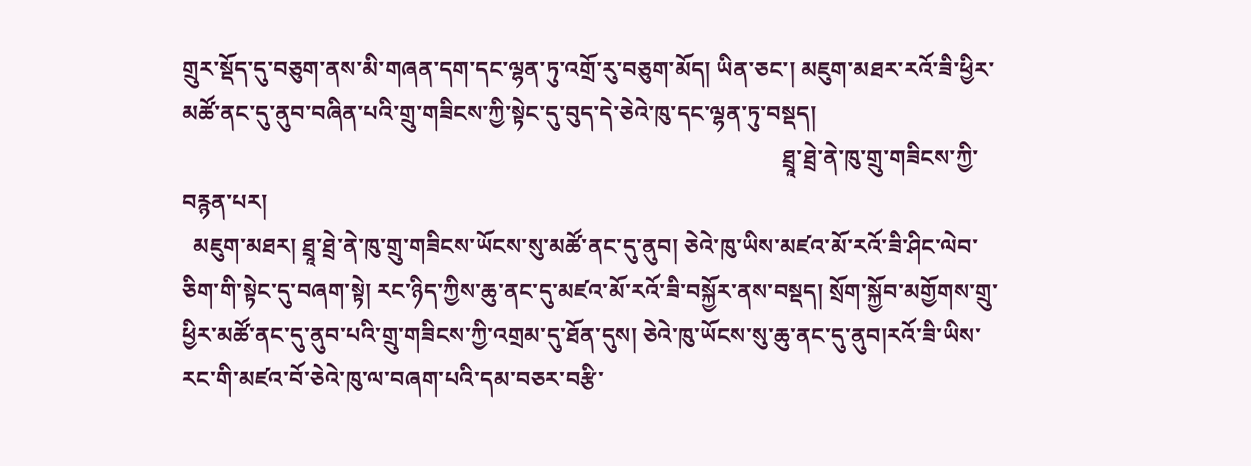གྲུར་སྡོད་དུ་བཅུག་ནས་མི་གཞན་དག་དང་ལྷན་ཏུ་འགྲོ་རུ་བཅུག་མོད། ཡིན་ཅང་། མཇུག་མཐར་རའོ་ཟི་ཕྱིར་མཚོ་ནང་དུ་ནུབ་བཞིན་པའི་གྲུ་གཟིངས་ཀྱི་སྟེང་དུ་བུད་དེ་ཅེའེ་ཁུ་དང་ལྷན་ཏུ་བསྡད།
                                                                                                         ཐྲཱ་ཐྲེ་ནེ་ཁུ་གྲུ་གཟིངས་ཀྱི་བརྙན་པར།
  མཇུག་མཐར། ཐྲཱ་ཐྲེ་ནེ་ཁུ་གྲུ་གཟིངས་ཡོངས་སུ་མཚོ་ནང་དུ་ནུབ། ཅེའེ་ཁུ་ཡིས་མཛའ་མོ་རའོ་ཟི་ཤིང་ལེབ་ཅིག་གི་སྟེང་དུ་བཞག་སྟེ། རང་ཉིད་ཀྱིས་ཆུ་ནང་དུ་མཛའ་མོ་རའོ་ཟི་བསྐྱོར་ནས་བསྡད། སྲོག་སྐྱོབ་མགྱོགས་གྲུ་ཕྱིར་མཚོ་ནང་དུ་ནུབ་པའི་གྲུ་གཟིངས་ཀྱི་འགྲམ་དུ་ཐོན་དུས། ཅེའེ་ཁུ་ཡོངས་སུ་ཆུ་ནང་དུ་ནུབ།རའོ་ཟི་ཡིས་རང་གི་མཛའ་བོ་ཅེའེ་ཁུ་ལ་བཞག་པའི་དམ་བཅར་བརྩི་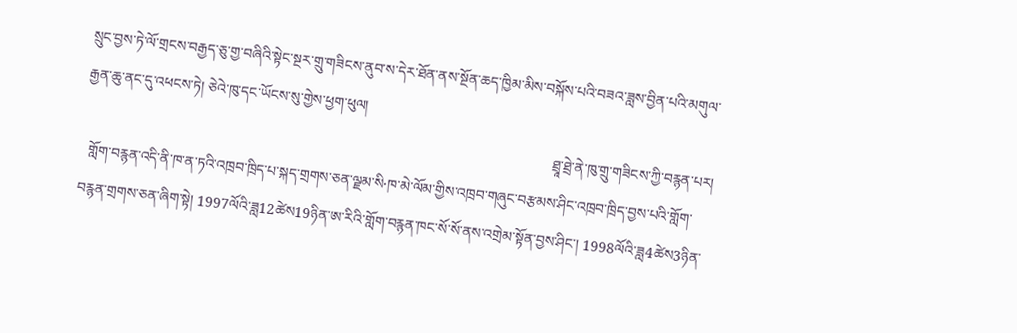སྲུང་བྱས་ཏེ་ལོ་གྲངས་བརྒྱད་ཅུ་གྱ་བཞིའི་སྟེང་སྔར་གྲུ་གཟིངས་ནུབ་ས་དེར་ཐོན་ནས་སྔོན་ཆད་ཁྱིམ་མིས་བསྐོས་པའི་བཟའ་ཟླས་བྱིན་པའི་མགུལ་རྒྱན་ཆུ་ནང་དུ་འཕངས་ཏེ། ཅེའེ་ཁུ་དང་ཡོངས་སུ་གྱེས་ཕྱག་ཕུལ།
                                                                                                                                 ཐྲཱ་ཐྲེ་ནེ་ཁུ་གྲུ་གཟིངས་ཀྱི་བརྙན་པར།
  གློག་བརྙན་འདི་ནི་ཁ་ན་ཏའི་འཁྲབ་ཁྲིད་པ་སྐད་གྲགས་ཅན་ལྗམ་སི·ཁ་མེ་ལོམ་གྱིས་འཁྲབ་གཞུང་བརྩམས་ཤིང་འཁྲབ་ཁྲིད་བྱས་པའི་གློག་བརྙན་གྲགས་ཅན་ཞིག་སྟེ། 1997ལོའི་ཟླ12ཚེས19ཉིན་ཨ་རིའི་གློག་བརྙན་ཁང་སོ་སོ་ནས་འགྲེམ་སྟོན་བྱས་ཤིང་། 1998ལོའི་ཟླ4ཚེས3ཉིན་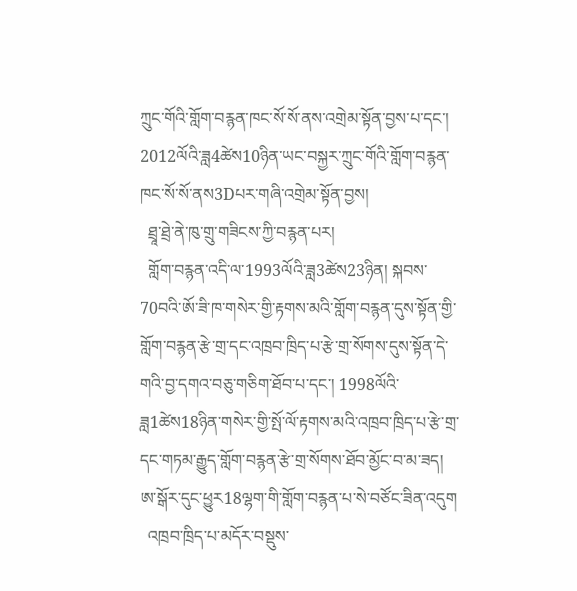ཀྲུང་གོའི་གློག་བརྙན་ཁང་སོ་སོ་ནས་འགྲེམ་སྟོན་བྱས་པ་དང་། 2012ལོའི་ཟླ4ཚེས10ཉིན་ཡང་བསྐྱར་ཀྲུང་གོའི་གློག་བརྙན་ཁང་སོ་སོ་ནས3Dཔར་གཞི་འགྲེམ་སྟོན་བྱས།
  ཐྲཱ་ཐྲེ་ནེ་ཁུ་གྲུ་གཟིངས་ཀྱི་བརྙན་པར།
  གློག་བརྙན་འདི་ལ་1993ལོའི་ཟླ3ཚེས23ཉིན། སྐབས་70བའི་ཨོ་ཟི་ཁ་གསེར་གྱི་རྟགས་མའི་གློག་བརྙན་དུས་སྟོན་གྱི་གློག་བརྙན་རྩེ་གྲ་དང་འཁྲབ་ཁྲིད་པ་རྩེ་གྲ་སོགས་དུས་སྟོན་དེ་གའི་བྱ་དགའ་བཅུ་གཅིག་ཐོབ་པ་དང་། 1998ལོའི་ཟླ1ཚེས18ཉིན་གསེར་གྱི་སྤོ་ལོ་རྟགས་མའི་འཁྲབ་ཁྲིད་པ་རྩེ་གྲ་དང་གཏམ་རྒྱུད་གློག་བརྙན་རྩེ་གྲ་སོགས་ཐོབ་མྱོང་བ་མ་ཟད། ཨ་སྒོར་དུང་ཕྱུར18ལྷག་གི་གློག་བརྙན་པ་སེ་བཙོང་ཟིན་འདུག
  འཁྲབ་ཁྲིད་པ་མདོར་བསྡུས་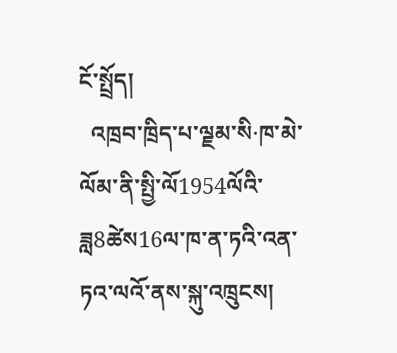ངོ་སྤྲོད།
  འཁྲབ་ཁྲིད་པ་ལྗམ་སི·ཁ་མེ་ལོམ་ནི་སྤྱི་ལོ1954ལོའི་ཟླ8ཚེས16ལ་ཁ་ན་ཏའི་འན་ཏའ་ལའོ་ནས་སྐུ་འཁྲུངས།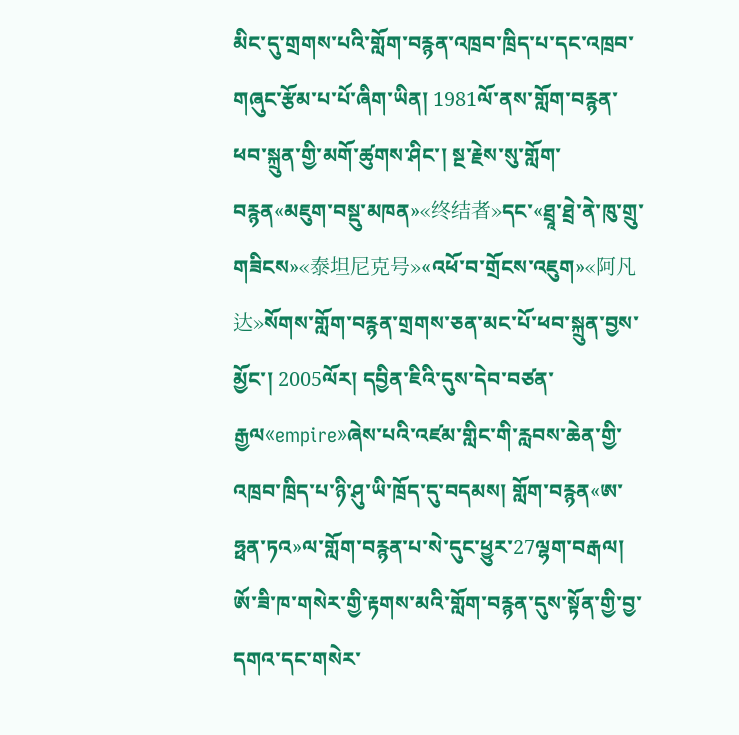མིང་དུ་གྲགས་པའི་གློག་བརྙན་འཁྲབ་ཁྲིད་པ་དང་འཁྲབ་གཞུང་རྩོམ་པ་པོ་ཞིག་ཡིན། 1981ལོ་ནས་གློག་བརྙན་ཕབ་སྐྲུན་གྱི་མགོ་ཚུགས་ཤིང་། སྔ་རྗེས་སུ་གློག་བརྙན«མཇུག་བསྡུ་མཁན»«终结者»དང་«ཐྲཱ་ཐྲེ་ནེ་ཁུ་གྲུ་གཟིངས»«泰坦尼克号»«འཕོ་བ་གྲོངས་འཇུག»«阿凡达»སོགས་གློག་བརྙན་གྲགས་ཅན་མང་པོ་ཕབ་སྐྲུན་བྱས་མྱོང་། 2005ལོར། དབྱིན་ཇིའི་དུས་དེབ་བཙན་རྒྱལ«empire»ཞེས་པའི་འཛམ་གླིང་གི་རླབས་ཆེན་གྱི་འཁྲབ་ཁྲིད་པ་ཉི་ཤུ་ཡི་ཁྲོད་དུ་བདམས། གློག་བརྙན«ཨ་ཧྥན་ཏའ»ལ་གློག་བརྙན་པ་སེ་དུང་ཕྱུར་27ལྷག་བརྒལ། ཨོ་ཟི་ཁ་གསེར་གྱི་རྟགས་མའི་གློག་བརྙན་དུས་སྟོན་གྱི་བྱ་དགའ་དང་གསེར་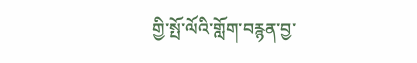གྱི་སྤོ་ལོའི་གློག་བརྙན་བྱ་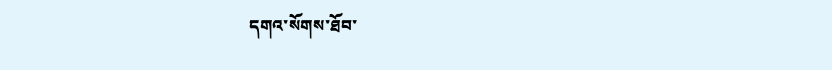དགའ་སོགས་ཐོབ་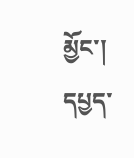མྱོང་།
དཔྱད་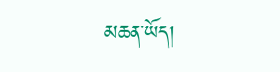མཆན་ཡོད།